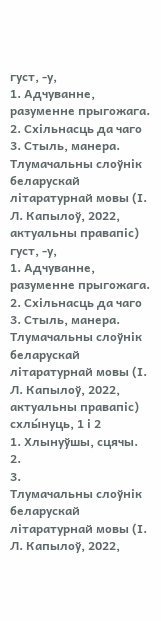густ, -у,
1. Адчуванне, разуменне прыгожага.
2. Схільнасць да чаго
3. Стыль, манера.
Тлумачальны слоўнік беларускай літаратурнай мовы (І. Л. Капылоў, 2022, актуальны правапіс)
густ, -у,
1. Адчуванне, разуменне прыгожага.
2. Схільнасць да чаго
3. Стыль, манера.
Тлумачальны слоўнік беларускай літаратурнай мовы (І. Л. Капылоў, 2022, актуальны правапіс)
схлы́нуць, 1 і 2
1. Хлынуўшы, сцячы.
2.
3.
Тлумачальны слоўнік беларускай літаратурнай мовы (І. Л. Капылоў, 2022,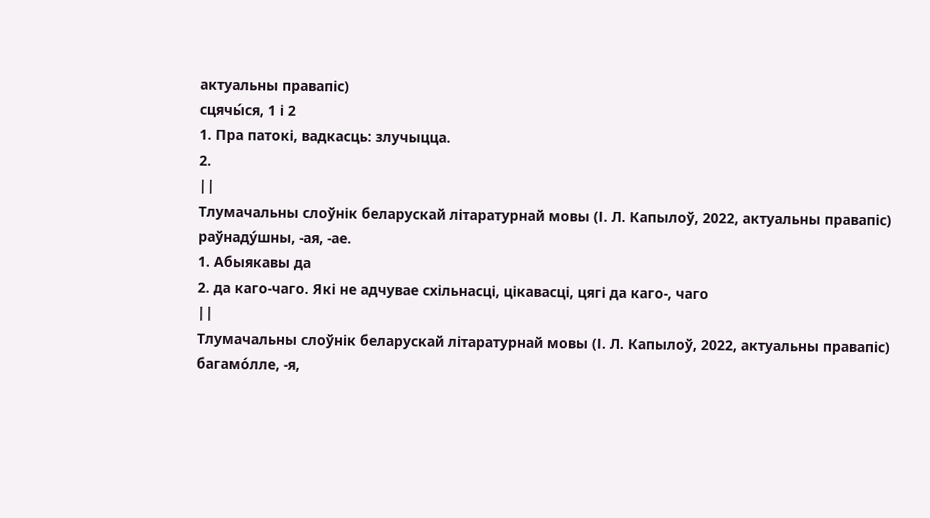актуальны правапіс)
сцячы́ся, 1 і 2
1. Пра патокі, вадкасць: злучыцца.
2.
||
Тлумачальны слоўнік беларускай літаратурнай мовы (І. Л. Капылоў, 2022, актуальны правапіс)
раўнаду́шны, -ая, -ае.
1. Абыякавы да
2. да каго-чаго. Які не адчувае схільнасці, цікавасці, цягі да каго-, чаго
||
Тлумачальны слоўнік беларускай літаратурнай мовы (І. Л. Капылоў, 2022, актуальны правапіс)
багамо́лле, ‑я,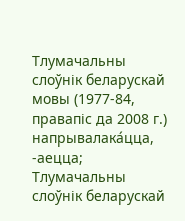Тлумачальны слоўнік беларускай мовы (1977-84, правапіс да 2008 г.)
напрывалака́цца, ‑аецца;
Тлумачальны слоўнік беларускай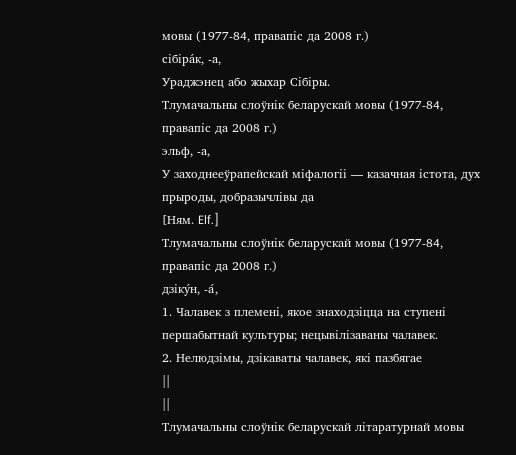мовы (1977-84, правапіс да 2008 г.)
сібіра́к, ‑а,
Ураджэнец або жыхар Сібіры.
Тлумачальны слоўнік беларускай мовы (1977-84, правапіс да 2008 г.)
эльф, ‑а,
У заходнееўрапейскай міфалогіі — казачная істота, дух прыроды, добразычлівы да
[Ням. Elf.]
Тлумачальны слоўнік беларускай мовы (1977-84, правапіс да 2008 г.)
дзіку́н, -а́,
1. Чалавек з племені, якое знаходзіцца на ступені першабытнай культуры; нецывілізаваны чалавек.
2. Нелюдзімы, дзікаваты чалавек, які пазбягае
||
||
Тлумачальны слоўнік беларускай літаратурнай мовы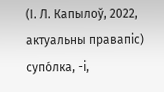(І. Л. Капылоў, 2022, актуальны правапіс)
супо́лка, -і,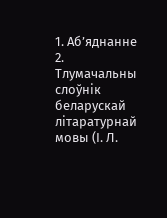1. Аб’яднанне
2.
Тлумачальны слоўнік беларускай літаратурнай мовы (І. Л.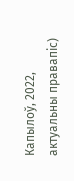Капылоў, 2022, актуальны правапіс)